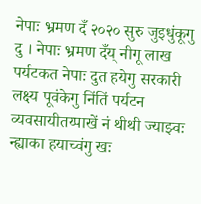नेपाः भ्रमण दँ २०२० सुरु जुइधुंकूगु दु । नेपाः भ्रमण दँय् नीगू लाख पर्यटकत नेपाः दुत हयेगु सरकारी लक्ष्य पूवंकेगु निंतिं पर्यटन व्यवसायीतय्पाखें नं थीथी ज्याझ्वः न्ह्याका हयाच्वंगु खः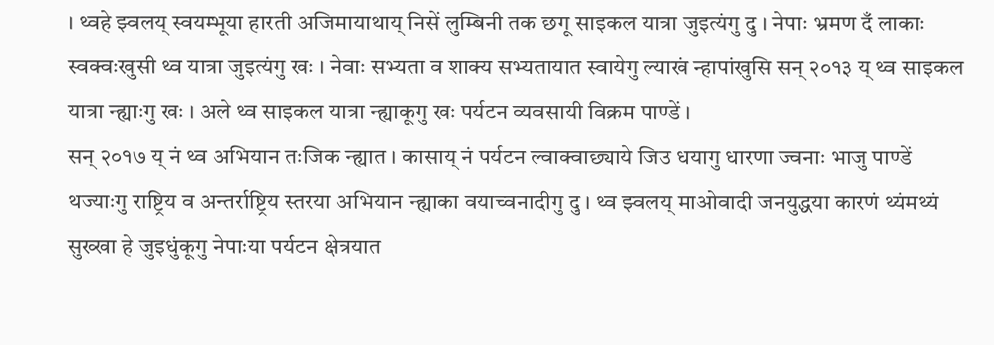। थ्वहे झ्वलय् स्वयम्भूया हारती अजिमायाथाय् निसें लुम्बिनी तक छगू साइकल यात्रा जुइत्यंगु दु । नेपाः भ्रमण दँ लाकाः स्वक्वःखुसी थ्व यात्रा जुइत्यंगु खः । नेवाः सभ्यता व शाक्य सभ्यतायात स्वायेगु ल्याखं न्हापांखुसि सन् २०१३ य् थ्व साइकल यात्रा न्ह्याःगु खः । अले थ्व साइकल यात्रा न्ह्याकूगु खः पर्यटन व्यवसायी विक्रम पाण्डें ।
सन् २०१७ य् नं थ्व अभियान तःजिक न्ह्यात । कासाय् नं पर्यटन ल्वाक्वाछ्याये जिउ धयागु धारणा ज्वनाः भाजु पाण्डें थज्याःगु राष्ट्रिय व अन्तर्राष्ट्रिय स्तरया अभियान न्ह्याका वयाच्वनादीगु दु । थ्व झ्वलय् माओवादी जनयुद्धया कारणं थ्यंमथ्यं सुख्खा हे जुइधुंकूगु नेपाःया पर्यटन क्षेत्रयात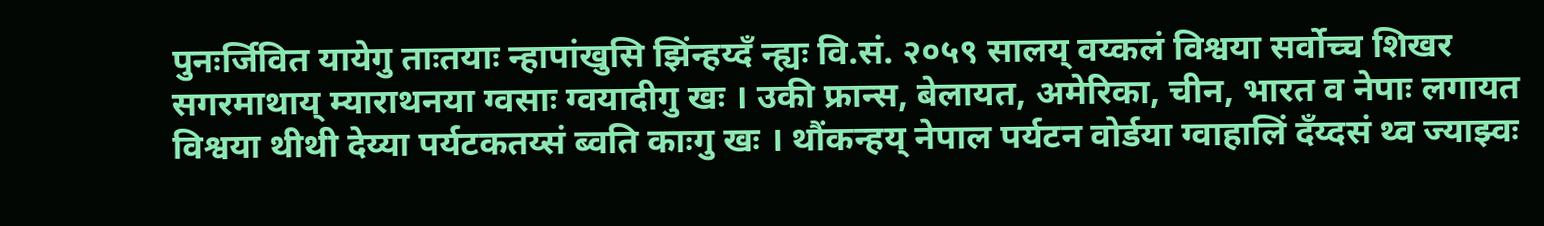पुनःर्जिवित यायेगु ताःतयाः न्हापांखुसि झिंन्हय्दँ न्ह्यः वि.सं. २०५९ सालय् वय्कलं विश्वया सर्वोच्च शिखर सगरमाथाय् म्याराथनया ग्वसाः ग्वयादीगु खः । उकी फ्रान्स, बेलायत, अमेरिका, चीन, भारत व नेपाः लगायत विश्वया थीथी देय्या पर्यटकतय्सं ब्वति काःगु खः । थौंकन्हय् नेपाल पर्यटन वोर्डया ग्वाहालिं दँय्दसं थ्व ज्याझ्वः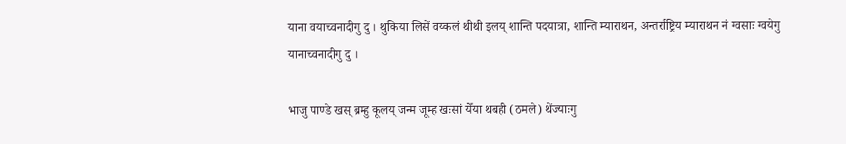याना वयाच्वनादीगु दु । थुकिया लिसें वय्कलं थीथी इलय् शान्ति पदयात्रा, शान्ति म्याराथन, अन्तर्राष्ट्रिय म्याराथन नं ग्वसाः ग्वयेगु यानाच्वनादीगु दु ।

भाजु पाण्डे खस् ब्रम्हु कूलय् जन्म जूम्ह खःसां येँया थबही (ठमले) थेंज्याःगु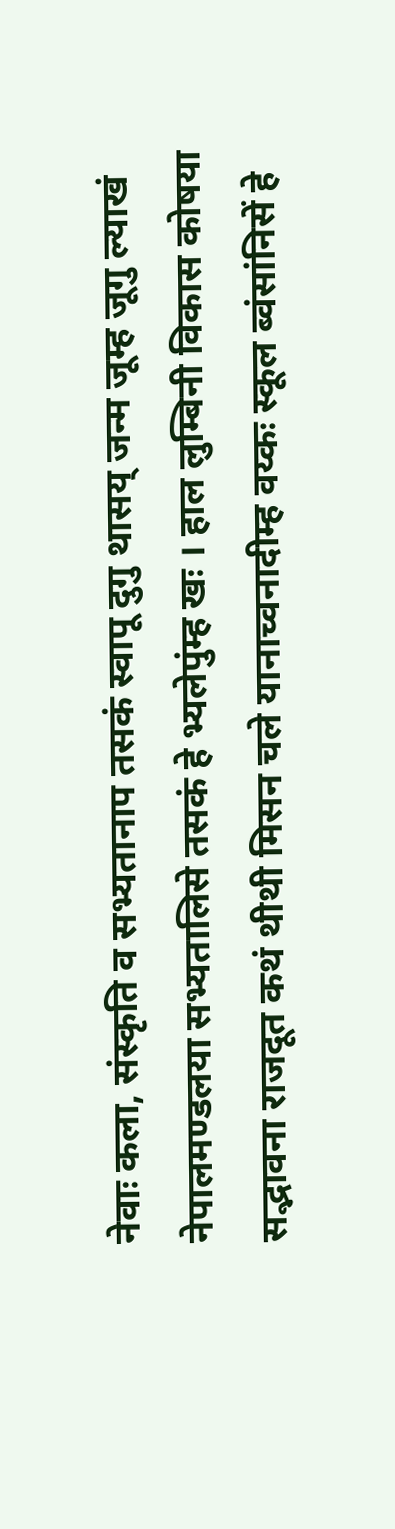नेवाः कला, संस्कृति व सभ्यतानाप तसकं स्वापू दुगु थासय् जन्म जूम्ह जूगु ल्याखं नेपालमण्डलया सभ्यतालिसे तसकं हे भ्यलेपुंम्ह खः । हाल लुम्बिनी विकास कोषया सद्भावना राजदूत कथं थीथी मिसन चले यानाच्वनादीम्ह वय्कः स्कूल ब्वंसांनिसें हे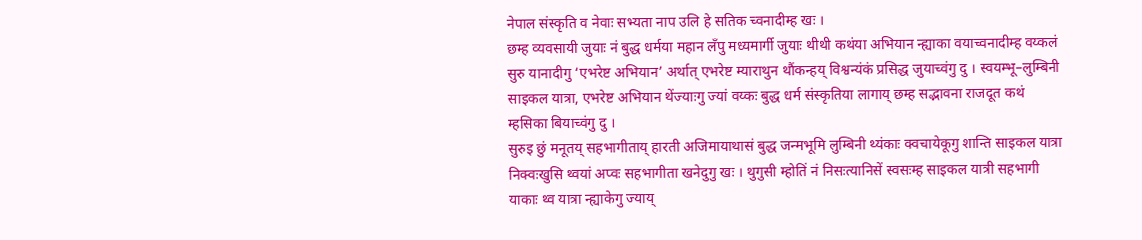नेपाल संस्कृति व नेवाः सभ्यता नाप उलि हे सतिक च्वनादीम्ह खः ।
छम्ह व्यवसायी जुयाः नं बुद्ध धर्मया महान लँपु मध्यमार्गी जुयाः थीथी कथंया अभियान न्ह्याका वयाच्वनादीम्ह वय्कलं सुरु यानादीगु ‘एभरेष्ट अभियान’ अर्थात् एभरेष्ट म्याराथुन थौंकन्हय् विश्वन्यंकं प्रसिद्ध जुयाच्वंगु दु । स्वयम्भू–लुम्बिनी साइकल यात्रा, एभरेष्ट अभियान थेंज्याःगु ज्यां वय्कः बुद्ध धर्म संस्कृतिया लागाय् छम्ह सद्भावना राजदूत कथं म्हसिका बियाच्वंगु दु ।
सुरुइ छुं मनूतय् सहभागीताय् हारती अजिमायाथासं बुद्ध जन्मभूमि लुम्बिनी थ्यंकाः क्वचायेकूगु शान्ति साइकल यात्रा निक्वःखुसि थ्वयां अप्वः सहभागीता खनेदुगु खः । थुगुसी म्होतिं नं निसःत्यानिसें स्वसःम्ह साइकल यात्री सहभागी याकाः थ्व यात्रा न्ह्याकेगु ज्याय्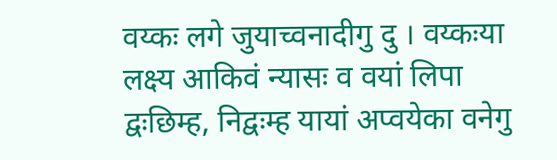वय्कः लगे जुयाच्वनादीगु दु । वय्कःया लक्ष्य आकिवं न्यासः व वयां लिपा द्वःछिम्ह, निद्वःम्ह यायां अप्वयेका वनेगु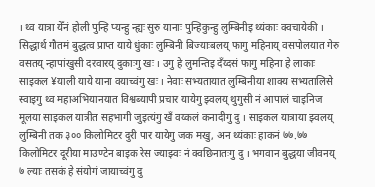। थ्व यात्रा येँनं होली पुन्हि प्यन्हु न्ह्यः सुरु यानाः पुन्हिकुन्हु लुम्बिनीइ थ्यंकाः क्वचायेकी ।
सिद्धार्थ गौतमं बुद्धत्व प्राप्त याये धुंकाः लुम्बिनी बिज्याःबलय् फागु महिनाय् वसपोलयात गेरु वसतय् न्हापांखुसी दरवारय् दुकाःगु खः । उगु हे लुमन्तिइ दँय्दसं फागु महिना हे लाकाः साइकल ¥याली याये याना वयाच्वंगु खः । नेवाः सभ्यतायात लुम्बिनीया शाक्य सभ्यतालिसे स्वाइगु थ्व महाअभियानयात विश्वब्यापी प्रचार यायेगु झ्वलय् थुगुसी नं आपालं चाइनिज मूलया साइकल यात्रीत सहभागी जुइत्यंगु खँ वय्कलं कनादीगु दु । साइकल यात्राया झ्वलय् लुम्बिनी तक ३०० किलोमिटर दुरी पार यायेगु जक मखु, अन थ्यंकाः हाकनं ७७.७७ किलोमिटर दूरीया माउण्टेन बाइक रेस ज्याझ्वः नं क्वछिनातःगु दु । भगवान बुद्धया जीवनय् ७ ल्याः तसकं हे संयोगं जायाच्वंगु दु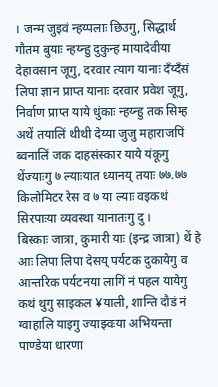। जन्म जुइवं न्हय्पलाः छिउगु, सिद्धार्थ गौतम बुयाः न्हय्न्हु दुकुन्ह मायादेवीया देहावसान जूगु, दरवार त्याग यानाः दँय्दँसं लिपा ज्ञान प्राप्त यानाः दरवार प्रवेश जूगु, निर्वाण प्राप्त याये धुंकाः न्हय्न्हु तक सिम्ह अथें तयालिं थीथी देय्या जुजु महाराजपिं ब्वनालिं जक दाहसंस्कार याये यंकूगु थेंज्याःगु ७ ल्याःयात ध्यानय् तयाः ७७.७७ किलोमिटर रेस व ७ या ल्याः वइकथं सिरपाःया व्यवस्था यानातःगु दु ।
बिस्काः जात्रा, कुमारी याः (इन्द्र जात्रा) थें हे आः लिपा लिपा देसय् पर्यटक दुकायेगु व आन्तरिक पर्यटनया लागिं नं पहल यायेगु कथं थुगु साइकल ¥याली, शान्ति दौडं नं ग्वाहालि याइगु ज्याझ्वःया अभियन्ता पाण्डेया धारणा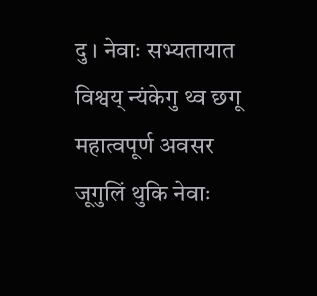दु । नेवाः सभ्यतायात विश्वय् न्यंकेगु थ्व छगू महात्वपूर्ण अवसर जूगुलिं थुकि नेवाः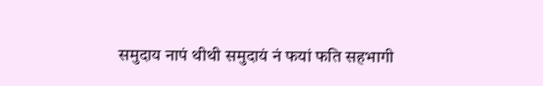समुदाय नापं थीथी समुदायं नं फयां फति सहभागी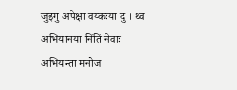जुइगु अपेक्षा वय्कःया दु । थ्व अभियानया निंतिं नेवाः अभियन्ता मनोज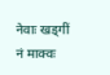नेवाः खड्गीं नं माक्वः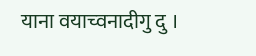याना वयाच्वनादीगु दु ।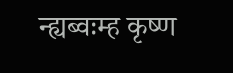न्ह्यब्वःम्ह कृष्ण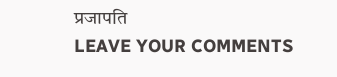प्रजापति
LEAVE YOUR COMMENTS